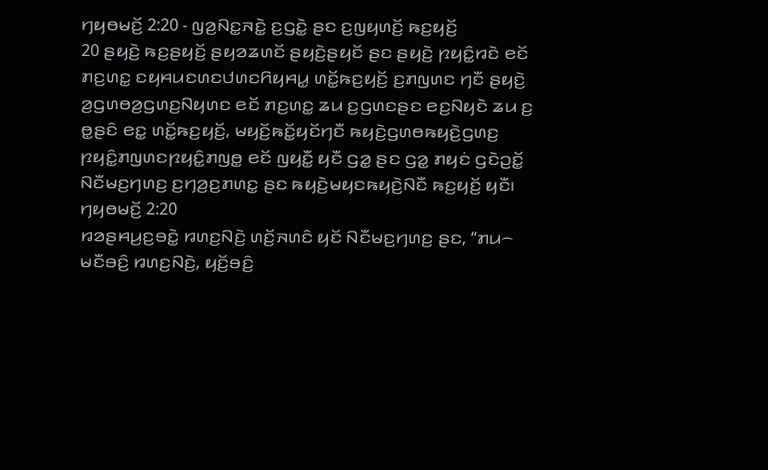ꤚꤟꤥꤗꤢꤩ꤬ 2:20 - ꤜꤤ꤬ꤡꤢ꤭ꤏꤢꤧ꤭ ꤢ꤬ꤞꤢꤧ꤭ ꤔꤢ ꤢ꤬ꤜꤟꤛꤢꤩ꤬ ꤒꤢ꤬ꤟꤢꤩ꤬
20 ꤔꤟꤢꤧ꤬ ꤒꤢ꤬ꤔꤟꤢꤩ꤬ ꤔꤟꤤꤘꤛꤢꤩ ꤔꤟꤢꤧ꤬ꤔꤟꤢꤩ ꤔꤢ ꤔꤟꤢꤧ꤬ ꤐꤟꤢꤨ꤭ꤙꤢꤧ ꤕꤢꤩ ꤊꤢ꤬ꤛꤢ꤭ ꤢꤟꤌꤣꤢꤛꤢꤓꤛꤢꤖꤟꤌꤣ꤭ ꤛꤢꤩ꤭ꤒꤢ꤬ꤟꤢꤩ꤬ ꤢ꤬ꤊꤜꤛꤢ ꤚꤢꤪ ꤔꤟꤢꤧ꤬ ꤤ꤬ꤞꤛꤥꤤ꤬ꤞꤛꤢ꤬ꤡꤟꤛꤢ ꤕꤢꤩ ꤊꤢ꤬ꤛꤢ꤭ ꤘꤣ ꤢ꤬ꤞꤛꤢꤔꤢ ꤕꤢ꤬ꤡꤟꤢꤧ ꤘꤣ ꤢ꤬ ꤥ꤭ꤔꤢꤨ ꤕꤢ꤭ ꤛꤢꤩ꤭ꤒꤢ꤬ꤟꤢꤩ꤬, ꤗꤟꤢꤩ꤬ꤒꤢꤩ꤭ꤟꤢꤩꤚꤢꤪ ꤒꤟꤢꤧ꤬ꤞꤛꤥꤒꤟꤢꤧ꤬ꤞꤛꤢ꤬ ꤐꤟꤢꤨ꤭ꤊꤜꤛꤢꤐꤟꤢꤨ꤭ꤊꤜꤥ꤭ ꤕꤢꤩ ꤜꤟꤢꤪ꤭ ꤟꤢꤪ ꤞꤤ꤭ ꤔꤢ ꤞꤤ꤭ ꤊꤟꤢꤦ ꤞꤢꤧꤑꤢꤩ꤭ ꤡꤢꤪꤗꤢ꤬ꤚꤛꤢ꤬ ꤢ꤬ꤚꤤ꤬ꤢ꤬ꤊꤛꤢ꤭ ꤔꤢ ꤒꤟꤢꤧ꤬ꤗꤟꤢꤒꤟꤢꤧ꤬ꤡꤢꤪ ꤒꤢ꤬ꤟꤢꤩ꤬ ꤟꤢꤪ꤯
ꤚꤟꤥꤗꤢꤩ꤬ 2:20
ꤙꤤꤔꤌꤣ꤬ꤢ꤬ꤋꤢꤧ꤭ ꤙꤛꤢ꤬ꤡꤢꤧ꤬ ꤛꤢꤩ꤬ꤏꤛꤢꤨ ꤟꤢꤩ ꤡꤢꤪꤗꤢ꤬ꤚꤛꤢ꤬ ꤔꤢ, “ꤊꤣ꤮ ꤗꤢꤪꤋꤢꤨ꤬ ꤙꤛꤢ꤬ꤡꤢꤧ꤬, ꤟꤢꤩ꤬ꤋꤢꤨ꤬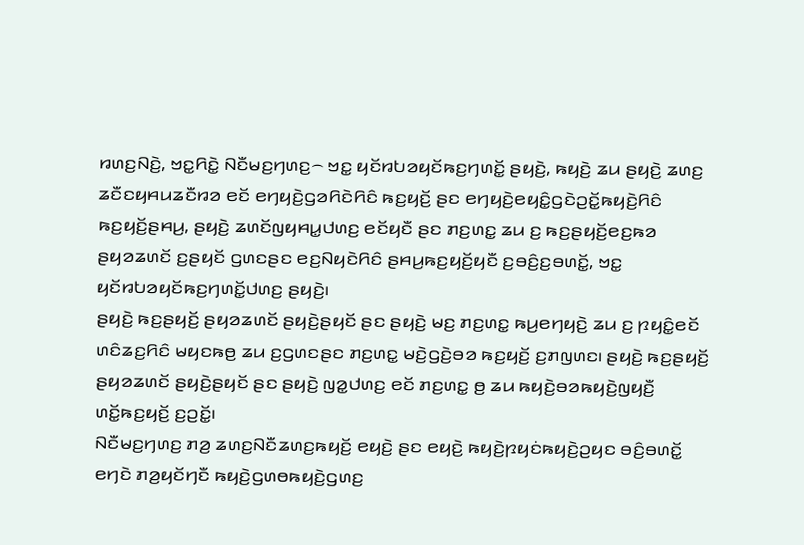ꤙꤛꤢ꤬ꤡꤢꤧ꤬, ꤠꤢ꤭ꤖꤢꤧ꤭ ꤡꤢꤪꤗꤢ꤬ꤚꤛꤢ꤬꤮ ꤠꤢ꤭ ꤟꤢꤩꤙꤝꤤꤟꤢꤩꤒꤢ꤬ꤚꤛꤢꤩ꤭ ꤔꤟꤢꤧ꤬, ꤒꤟꤢꤧ꤬ ꤘꤣ ꤔꤟꤢꤧ꤬ ꤘꤛꤢ꤬ ꤘꤢꤪꤢꤟꤌꤣꤘꤢꤪꤙꤤ ꤕꤢꤩ ꤕꤚꤟꤢꤧ꤬ꤞꤤꤖꤢꤧꤖꤢꤨ ꤒꤢ꤬ꤟꤢꤩ꤬ ꤔꤢ ꤕꤚꤟꤢꤧ꤬ꤕꤟꤢꤨ꤭ꤞꤢꤧꤑꤢꤩ꤭ꤒꤟꤢꤧ꤬ꤖꤢꤨ ꤒꤢ꤬ꤟꤢꤩ꤬ꤔꤌꤣ꤬, ꤔꤟꤢꤧ꤬ ꤘꤛꤢꤩꤜꤟꤌꤣ꤭ꤓꤛꤢ꤬ ꤕꤢꤩꤟꤢꤪ ꤔꤢ ꤊꤢ꤬ꤛꤢ꤭ ꤘꤣ ꤢ꤬ ꤒꤢ꤬ꤔꤟꤢꤩ꤬ꤕꤢ꤬ꤒꤤ ꤔꤟꤤꤘꤛꤢꤩ ꤢ꤬ꤔꤟꤢꤩ ꤞꤛꤢꤔꤢ ꤕꤢ꤬ꤡꤟꤢꤧꤖꤢꤨ ꤔꤌꤣ꤬ꤒꤢ꤬ꤟꤢꤩ꤬ꤟꤢꤪ ꤢ꤬ꤋꤢꤨ꤬ꤢ꤬ꤋꤛꤢꤩ꤭, ꤠꤢ꤭ ꤟꤢꤩꤙꤝꤤꤟꤢꤩꤒꤢ꤬ꤚꤛꤢꤩ꤭ꤓꤛꤢ꤬ ꤔꤟꤢꤧ꤬꤯
ꤔꤟꤢꤧ꤬ ꤒꤢ꤬ꤔꤟꤢꤩ꤬ ꤔꤟꤤꤘꤛꤢꤩ ꤔꤟꤢꤧ꤬ꤔꤟꤢꤩ ꤔꤢ ꤔꤟꤢꤧ꤬ ꤗꤢ꤬ ꤊꤢ꤬ꤛꤢ꤭ ꤒꤣ꤬ꤕꤚꤟꤢꤧ꤬ ꤘꤣ ꤢ꤬ ꤐꤟꤢꤨ꤭ꤕꤢꤩ ꤛꤢꤨꤘꤢ꤬ꤖꤢꤨ ꤗꤟꤢꤒꤥ꤬ ꤘꤣ ꤢ꤬ꤞꤛꤢꤔꤢ ꤊꤢ꤬ꤛꤢ꤭ ꤗꤢꤧ꤬ꤞꤢꤧ꤬ꤋꤤ ꤒꤢ꤬ꤟꤢꤩ꤬ ꤢ꤬ꤊꤜꤛꤢ꤯ ꤔꤟꤢꤧ꤬ ꤒꤢ꤬ꤔꤟꤢꤩ꤬ ꤔꤟꤤꤘꤛꤢꤩ ꤔꤟꤢꤧ꤬ꤔꤟꤢꤩ ꤔꤢ ꤔꤟꤢꤧ꤬ ꤜꤤ꤭ꤓꤛꤢ꤬ ꤕꤢꤩ ꤊꤢ꤬ꤛꤢ꤭ ꤥ꤬ ꤘꤣ ꤒꤟꤢꤧ꤬ꤋꤤꤒꤟꤢꤧ꤬ꤜꤟꤢꤪ꤬ ꤛꤢꤩ꤭ꤒꤢ꤬ꤟꤢꤩ꤬ ꤢ꤬ꤑꤢꤩ꤭꤯
ꤡꤢꤪꤗꤢ꤬ꤚꤛꤢ꤬ ꤊꤤ꤬ ꤘꤛꤢ꤬ꤡꤢꤪꤘꤛꤢ꤬ꤒꤟꤢꤩ꤬ ꤕꤟꤢꤧ꤬ ꤔꤢ ꤕꤟꤢꤧ꤬ ꤒꤟꤢꤧ꤬ꤐꤟꤢꤦꤒꤟꤢꤧ꤬ꤑꤟꤢ ꤋꤢꤨ꤬ꤋꤛꤢꤩ꤭ ꤕꤚꤢꤧ ꤊꤤ꤬ꤟꤢꤩꤚꤢꤪ ꤒꤟꤢꤧ꤬ꤞꤛꤥꤒꤟꤢꤧ꤬ꤞꤛꤢ꤬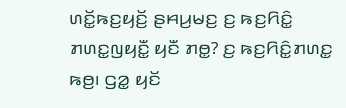ꤛꤢꤩ꤭ꤒꤢ꤬ꤟꤢꤩ꤬ ꤔꤌꤣ꤬ꤗꤢ꤬ ꤢ꤬ ꤒꤢ꤬ꤖꤢꤨ꤭ ꤊꤛꤢ꤭ꤜꤟꤢꤪ꤭ ꤟꤢꤪ ꤊꤥ꤭? ꤢ꤬ ꤒꤢ꤬ꤖꤢꤨ꤭ꤊꤛꤢ꤭ ꤒꤥ꤬꤯ ꤞꤤ꤭ ꤟꤢꤩ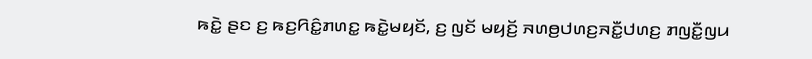ꤒꤢꤧ꤭ ꤔꤢ ꤢ꤬ ꤒꤢ꤬ꤖꤢꤨ꤭ꤊꤛꤢ꤭ ꤒꤢꤧ꤭ꤗꤟꤢꤩ, ꤢ꤬ ꤜꤢꤩ ꤗꤟꤢꤩ꤬ ꤏꤛꤥ꤬ꤓꤛꤢ꤬ꤏꤢꤪ꤭ꤓꤛꤢ꤬ ꤊꤜꤢꤪ꤭ꤜꤣ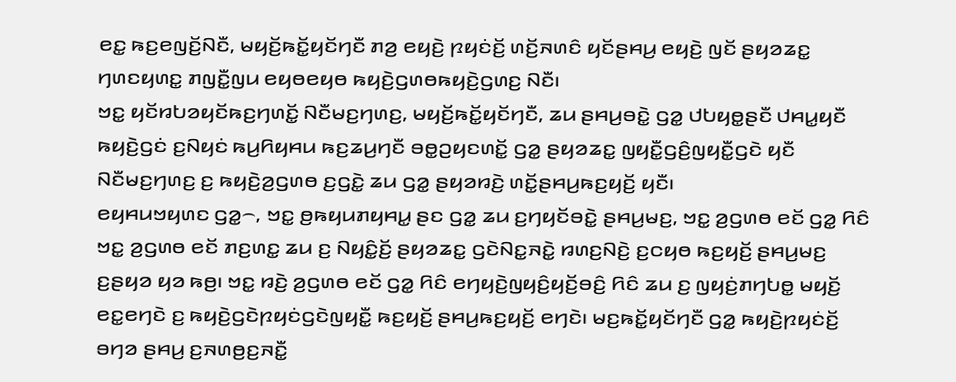ꤕꤢ꤭ ꤒꤢ꤬ꤕꤜꤢꤩ꤬ꤡꤢꤪ, ꤗꤟꤢꤩ꤬ꤒꤢꤩ꤭ꤟꤢꤩꤚꤢꤪ ꤊꤤ꤬ ꤕꤟꤢꤧ꤬ ꤐꤟꤢꤦꤢꤩ꤬ ꤛꤢꤩ꤬ꤏꤛꤢꤨ ꤟꤢꤩꤔꤌꤣ꤬ ꤕꤟꤢꤧ꤬ ꤜꤢꤩ ꤔꤟꤤꤘꤢ꤭ ꤚꤛꤢꤟꤛꤢ꤭ ꤊꤜꤢꤪ꤭ꤜꤣ ꤕꤟꤥꤕꤟꤥ ꤒꤟꤢꤧ꤬ꤞꤛꤥꤒꤟꤢꤧ꤬ꤞꤛꤢ꤬ ꤡꤢꤪ꤯
ꤠꤢ꤭ ꤟꤢꤩꤙꤝꤤꤟꤢꤩꤒꤢ꤬ꤚꤛꤢꤩ꤭ ꤡꤢꤪꤗꤢ꤬ꤚꤛꤢ꤬, ꤗꤟꤢꤩ꤬ꤒꤢꤩ꤭ꤟꤢꤩꤚꤢꤪ, ꤘꤣ ꤔꤌꤣ꤬ꤋꤢꤧ꤭ ꤞꤤ꤭ ꤓꤝꤟꤥ꤭ꤔꤢꤪ ꤓꤌꤣ꤭ꤟꤢꤪ ꤒꤟꤢꤧ꤬ꤞꤢꤦ ꤢ꤬ꤡꤟꤢꤦ ꤒꤣ꤬ꤖꤟꤌꤣ ꤒꤢ꤬ꤘꤣ꤬ꤚꤢꤪ ꤋꤥ꤭ꤑꤟꤢꤛꤢꤩ꤭ ꤞꤤ꤭ ꤔꤟꤤꤘꤢ꤭ ꤜꤟꤢꤪ꤭ꤞꤢꤨ꤬ꤜꤟꤢꤪ꤭ꤞꤢꤧ ꤟꤢꤪ ꤡꤢꤪꤗꤢ꤬ꤚꤛꤢ꤬ ꤢ꤬ ꤒꤟꤢꤧ꤬ꤤ꤬ꤞꤛꤥ ꤢ꤬ꤞꤢꤧ꤭ ꤘꤣ ꤞꤤ꤭ ꤔꤟꤤꤙꤢꤧ꤬ ꤛꤢꤩ꤭ꤔꤌꤣ꤬ꤒꤢ꤬ꤟꤢꤩ꤬ ꤟꤢꤪ꤯
ꤕꤟꤌꤣꤠꤟꤛꤢ ꤞꤤ꤭꤮, ꤠꤢ꤭ ꤥ꤬ꤒꤟꤣꤊꤟꤌꤣ꤭ ꤔꤢ ꤞꤤ꤭ ꤘꤣ ꤢ꤬ꤚꤟꤢꤩꤋꤢꤧ꤭ ꤔꤌꤣ꤬ꤗꤢ꤬, ꤠꤢ꤭ ꤤ꤬ꤞꤛꤥ ꤕꤢꤩ ꤞꤤ꤭ ꤖꤢꤨ ꤠꤢ꤭ ꤤ꤬ꤞꤛꤥ ꤕꤢꤩ ꤊꤢ꤬ꤛꤢ꤭ ꤘꤣ ꤢ꤬ ꤡꤟꤢꤨ꤭ꤢꤩ꤬ ꤔꤟꤤꤘꤢ꤭ ꤞꤢꤧꤡꤢ꤭ꤏꤢꤧ꤭ ꤙꤛꤢ꤬ꤡꤢꤧ꤬ ꤢ꤬ꤍꤟꤥ ꤒꤢ꤬ꤟꤢꤩ꤬ ꤔꤌꤣ꤬ꤗꤢ꤬ ꤢ꤬ꤔꤟꤤ ꤟꤤ ꤒꤥ꤬꤯ ꤠꤢ꤭ ꤙꤢꤧ꤬ ꤤ꤬ꤞꤛꤥ ꤕꤢꤩ ꤞꤤ꤭ ꤖꤢꤨ ꤕꤚꤟꤢꤧ꤬ꤜꤟꤢꤨ꤬ꤟꤢꤩ꤬ꤋꤢꤨ꤬ ꤖꤢꤨ ꤘꤣ ꤢ꤬ ꤜꤟꤢꤦ꤬ꤊꤚꤝꤥ꤭ ꤗꤟꤢꤩ꤬ ꤕꤢ꤭ꤕꤚꤢꤧ ꤢ꤬ ꤒꤟꤢꤧ꤬ꤞꤢꤧꤐꤟꤢꤦꤞꤢꤧꤜꤟꤢꤪ꤭ ꤒꤢ꤬ꤟꤢꤩ꤬ ꤔꤌꤣ꤬ꤒꤢ꤬ꤟꤢꤩ꤬ ꤕꤚꤢꤧ꤯ ꤗꤢ꤬ꤒꤢꤩ꤭ꤟꤢꤩꤚꤢꤪ ꤞꤤ꤭ ꤒꤟꤢꤧ꤬ꤐꤟꤢꤦꤢꤩ꤬ ꤋꤚꤤ ꤔꤌꤣ꤬ ꤢ꤬ꤏꤛꤥ꤬ꤢ꤬ꤏꤢꤪ꤭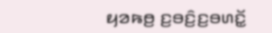ꤟꤤꤒꤥ꤬ ꤢ꤬ꤋꤢꤨ꤬ꤢ꤬ꤋꤛꤢꤩ꤭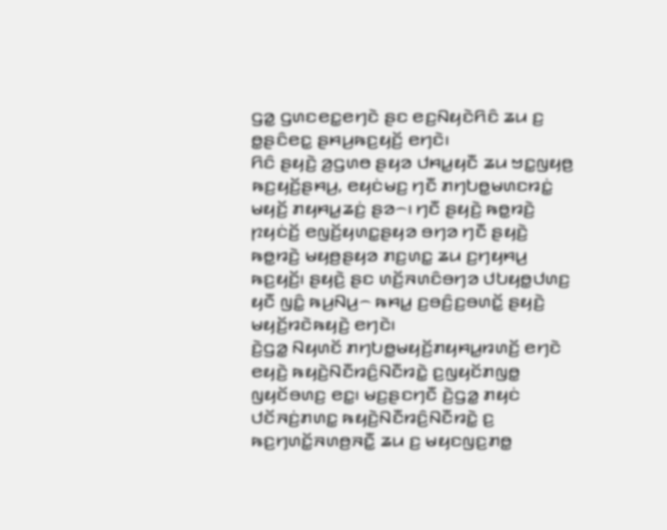ꤞꤤ꤭ ꤞꤛꤢꤕꤢ꤭ꤕꤚꤢꤧ ꤔꤢ ꤕꤢ꤬ꤡꤟꤢꤧꤖꤢꤨ ꤘꤣ ꤢ꤬ ꤥ꤭ꤔꤢꤨꤕꤢ꤭ ꤔꤌꤣ꤬ꤒꤢ꤬ꤟꤢꤩ꤬ ꤕꤚꤢꤧ꤯
ꤖꤢꤨ ꤔꤟꤢꤧ꤬ ꤤ꤬ꤞꤛꤥ ꤔꤟꤤ ꤓꤌꤣ꤭ꤟꤢꤪ ꤘꤣ ꤠꤢ꤭ꤜꤟꤥ꤬ ꤒꤢ꤬ꤟꤢꤩ꤬ꤔꤌꤣ꤬, ꤕꤟꤢꤦꤗꤢ꤬ ꤚꤢꤪ ꤊꤚꤝꤥ꤭ꤗꤛꤢꤙꤢꤦ꤭ ꤗꤟꤢꤩ꤬ ꤊꤟꤌꤣ꤭ꤘꤢꤦ꤬ ꤔꤤ꤮꤯ ꤚꤢꤪ ꤔꤟꤢꤧ꤬ ꤒꤥ꤭ꤙꤢꤧ꤬ ꤐꤟꤢꤦꤢꤩ꤬ ꤕꤜꤢꤩ꤬ꤟꤛꤢ꤭ꤔꤟꤤ ꤋꤚꤤ ꤚꤢꤪ ꤔꤟꤢꤧ꤬ ꤒꤥ꤭ꤙꤢꤧ꤬ ꤗꤟꤥ꤬ꤔꤟꤤ ꤊꤢ꤬ꤛꤢ꤭ ꤘꤣ ꤢ꤬ꤚꤟꤌꤣ꤬ ꤒꤢ꤬ꤟꤢꤩ꤬꤯ ꤔꤟꤢꤧ꤬ ꤔꤢ ꤛꤢꤩ꤬ꤏꤛꤢꤨꤋꤚꤤ ꤓꤝꤟꤥ꤭ꤓꤛꤢ꤬ ꤟꤢꤪ ꤜꤢꤨ꤭ ꤒꤣ꤬ꤡꤣ꤬꤮ ꤒꤌꤣ꤭ ꤢ꤬ꤋꤢꤨ꤬ꤢ꤬ꤋꤛꤢꤩ꤭ ꤔꤟꤢꤧ꤬ ꤗꤟꤢꤩ꤬ꤙꤢꤧꤒꤟꤢꤧ꤬ ꤕꤚꤢꤧ꤯
ꤢꤧ꤬ꤞꤤ꤭ ꤡꤟꤛꤢꤩ ꤊꤚꤝꤥ꤭ꤗꤟꤢꤩ꤬ꤊꤟꤌꤣ꤭ꤙꤛꤢꤩ꤬ ꤕꤚꤢꤧ ꤕꤟꤢꤧ꤬ ꤒꤟꤢꤧ꤬ꤡꤢꤪꤙꤢꤨ꤬ꤡꤢꤪꤙꤢꤧ꤭ ꤢ꤬ꤜꤟꤢꤩꤊꤜꤥ꤭ ꤜꤟꤢꤩꤋꤛꤢ꤬ ꤕꤢ꤭꤯ ꤗꤢ꤬ꤔꤢꤚꤢꤪ ꤢꤧ꤬ꤞꤤ꤭ ꤊꤟꤢꤦ ꤓꤢꤩꤏꤢꤦ꤬ꤊꤛꤢ꤭ ꤒꤟꤢꤧ꤬ꤡꤢꤪꤙꤢꤨ꤬ꤡꤢꤪꤙꤢꤧ꤭ ꤢ꤬ ꤒꤢ꤬ꤚꤛꤢꤩ꤭ꤏꤛꤥ꤬ꤏꤢꤪ꤭ ꤘꤣ ꤢ꤬ ꤗꤟꤢꤜꤢ꤬ꤊꤥ꤭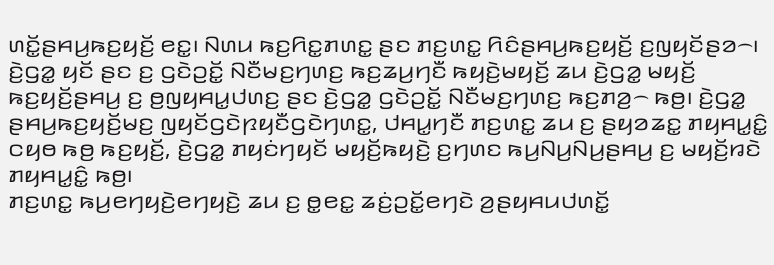ꤛꤢꤩ꤭ꤔꤌꤣ꤬ꤒꤢ꤬ꤟꤢꤩ꤬ ꤕꤢ꤭꤯ ꤡꤛꤣ ꤒꤢ꤬ꤖꤢ꤭ꤊꤛꤢ꤭ ꤔꤢ ꤊꤢ꤬ꤛꤢ꤭ ꤖꤢꤨꤔꤌꤣ꤬ꤒꤢ꤬ꤟꤢꤩ꤬ ꤢ꤬ꤜꤟꤢꤩꤔꤤ꤮꤯
ꤢꤧ꤬ꤞꤤ꤭ ꤟꤢꤩ ꤔꤢ ꤢ꤬ ꤞꤢꤧꤑꤢꤩ꤭ ꤡꤢꤪꤗꤢ꤬ꤚꤛꤢ꤬ ꤒꤢ꤬ꤘꤣ꤬ꤚꤢꤪ ꤒꤟꤢꤧ꤬ꤗꤟꤢꤩ꤬ ꤘꤣ ꤢꤧ꤬ꤞꤤ꤭ ꤗꤟꤢꤩ꤬ ꤒꤢ꤬ꤟꤢꤩ꤬ꤔꤌꤣ꤬ ꤢ꤬ ꤥ꤬ꤜꤟꤌꤣ꤭ꤓꤛꤢ꤬ ꤔꤢ ꤢꤧ꤬ꤞꤤ꤭ ꤞꤢꤧꤑꤢꤩ꤭ ꤡꤢꤪꤗꤢ꤬ꤚꤛꤢ꤬ ꤒꤢ꤬ꤊꤤ꤬꤮ ꤒꤥ꤬꤯ ꤢꤧ꤬ꤞꤤ꤭ ꤔꤌꤣ꤬ꤒꤢ꤬ꤟꤢꤩ꤬ꤗꤢ꤬ ꤜꤟꤢꤩꤞꤢꤧꤐꤟꤢꤪꤞꤢꤧꤚꤛꤢ꤭, ꤓꤌꤣ꤭ꤚꤢꤪ ꤊꤢ꤬ꤛꤢ꤭ ꤘꤣ ꤢ꤬ ꤔꤟꤤꤘꤢ꤭ ꤊꤟꤌꤣ꤭ꤢꤨ꤭ ꤍꤟꤥ ꤒꤥ꤬ ꤒꤢ꤬ꤟꤢꤩ꤬, ꤢꤧ꤬ꤞꤤ꤭ ꤊꤟꤢꤦꤚꤟꤢꤩ ꤗꤟꤢꤩ꤬ꤒꤟꤢꤧ꤬ ꤢ꤬ꤚꤛꤢ ꤒꤣ꤬ꤡꤣ꤬ꤡꤣ꤬ꤔꤌꤣ꤬ ꤢ꤬ ꤗꤟꤢꤩ꤬ꤙꤢꤧ ꤊꤟꤌꤣ꤭ꤢꤨ꤭ ꤒꤥ꤬꤯
ꤊꤢ꤬ꤛꤢ꤭ ꤒꤣ꤬ꤕꤚꤟꤢꤧ꤬ꤕꤚꤟꤢꤧ꤬ ꤘꤣ ꤢ꤬ ꤥ꤭ꤕꤢ꤭ ꤘꤢꤦ꤬ꤑꤢꤩ꤭ꤕꤚꤢꤧ ꤤ꤬ꤔꤟꤌꤣꤓꤛꤢꤩ꤭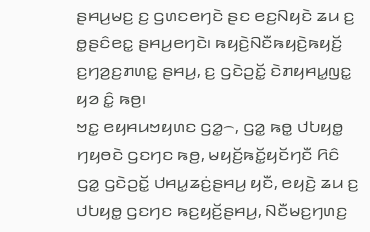ꤔꤌꤣ꤬ꤗꤢ꤬ ꤢ꤬ ꤞꤛꤢꤕꤚꤢꤧ ꤔꤢ ꤕꤢ꤬ꤡꤟꤢꤧ ꤘꤣ ꤢ꤬ ꤥ꤭ꤔꤢꤨꤕꤢ꤭ ꤔꤌꤣ꤬ꤕꤚꤢꤧ꤯ ꤒꤟꤢꤧ꤬ꤡꤢꤪꤒꤟꤢꤧ꤬ꤒꤟꤢꤩ꤬ ꤢ꤬ꤚꤤ꤬ꤢ꤬ꤊꤛꤢ꤭ ꤔꤌꤣ꤬, ꤢ꤬ ꤞꤢꤧꤑꤢꤩ꤭ ꤢꤧꤊꤟꤌꤣ꤭ꤜꤢ꤭ ꤟꤤ ꤢꤨ꤭ ꤒꤥ꤬꤯
ꤠꤢ꤭ ꤕꤟꤌꤣꤠꤟꤛꤢ ꤞꤤ꤭꤮, ꤞꤤ꤭ ꤒꤥ꤭ ꤓꤝꤟꤥ꤭ ꤚꤟꤥꤢꤧ ꤞꤢꤚꤢ ꤒꤥ꤬, ꤗꤟꤢꤩ꤬ꤒꤢꤩ꤭ꤟꤢꤩꤚꤢꤪ ꤖꤢꤨ ꤞꤤ꤭ ꤞꤢꤧꤑꤢꤩ꤭ ꤓꤌꤣ꤭ꤘꤢꤦ꤬ꤔꤌꤣ꤬ ꤟꤢꤪ, ꤕꤟꤢꤧ꤬ ꤘꤣ ꤢ꤬ ꤓꤝꤟꤥ꤭ ꤞꤢꤚꤢ ꤒꤢ꤬ꤟꤢꤩ꤬ꤔꤌꤣ꤬, ꤡꤢꤪꤗꤢ꤬ꤚꤛꤢ꤬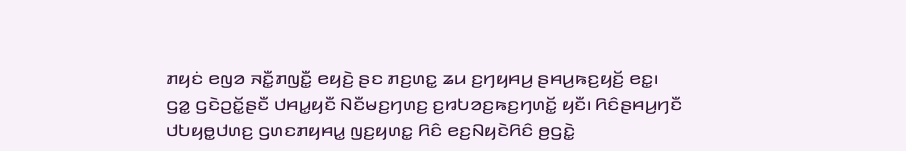ꤊꤟꤢꤦ ꤕꤜꤤ ꤏꤢꤪ꤭ꤊꤜꤢꤪ꤭ ꤕꤟꤢꤧ꤬ ꤔꤢ ꤊꤢ꤬ꤛꤢ꤭ ꤘꤣ ꤢ꤬ꤚꤟꤌꤣ꤬ ꤔꤌꤣ꤬ꤒꤢ꤬ꤟꤢꤩ꤬ ꤕꤢ꤭꤯
ꤞꤤ꤭ ꤞꤢꤧꤑꤢꤩ꤭ꤔꤢꤪ ꤓꤌꤣ꤭ꤟꤢꤪ ꤡꤢꤪꤗꤢ꤬ꤚꤛꤢ꤬ ꤢ꤬ꤙꤝꤤꤢ꤬ꤒꤢ꤬ꤚꤛꤢꤩ꤭ ꤟꤢꤪ꤯ ꤖꤢꤨꤔꤌꤣ꤬ꤚꤢꤪ ꤓꤝꤟꤥ꤭ꤓꤛꤢ꤬ ꤞꤛꤢꤊꤟꤌꤣ꤭ ꤜꤢ꤬ꤟꤛꤢ꤭ ꤖꤢꤨ ꤕꤢ꤬ꤡꤟꤢꤧꤖꤢꤨ ꤥ꤬ꤞꤢꤧ꤭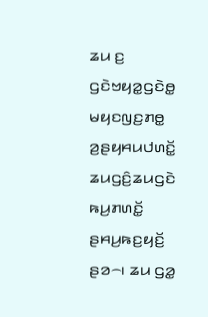ꤘꤣ ꤢ꤬ ꤞꤢꤧꤠꤟꤤ꤭ꤞꤢꤧꤥ꤭ ꤗꤟꤢꤜꤢ꤬ꤊꤥ꤭ ꤤ꤬ꤔꤟꤌꤣꤓꤛꤢꤩ꤭ ꤘꤣꤞꤢꤨ꤬ꤘꤣꤞꤢꤧ ꤒꤣ꤬ꤊꤛꤢꤩ꤭ ꤔꤌꤣ꤬ꤒꤢ꤬ꤟꤢꤩ꤬ ꤔꤤ꤮꤯ ꤘꤣ ꤞꤤ꤭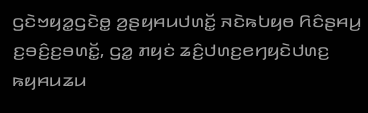ꤞꤢꤧꤠꤟꤤ꤭ꤞꤢꤧꤥ꤭ ꤤ꤬ꤔꤟꤌꤣꤓꤛꤢꤩ꤭ ꤏꤢꤧꤒꤝꤟꤥ ꤖꤢꤨꤔꤌꤣ꤬ ꤢ꤬ꤋꤢꤨ꤬ꤢ꤬ꤋꤛꤢꤩ꤭, ꤞꤤ꤭ ꤊꤟꤢꤦ ꤘꤢꤨ꤬ꤓꤛꤢ꤬ꤕꤚꤟꤢꤧꤓꤛꤢ꤬ ꤒꤟꤌꤣꤘꤣ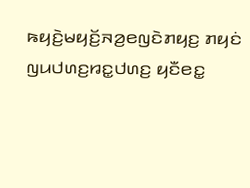ꤒꤟꤢꤧ꤬ꤗꤟꤢꤩ꤬ꤏꤤ꤬ꤕꤜꤢꤧꤊꤟꤢ꤬ ꤊꤟꤢꤦ ꤜꤣꤓꤛꤢ꤬ꤙꤢ꤭ꤓꤛꤢ꤬ ꤟꤢꤪꤕꤢ꤭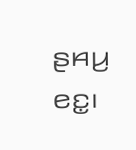ꤔꤌꤣ꤬ ꤕꤢ꤭꤯